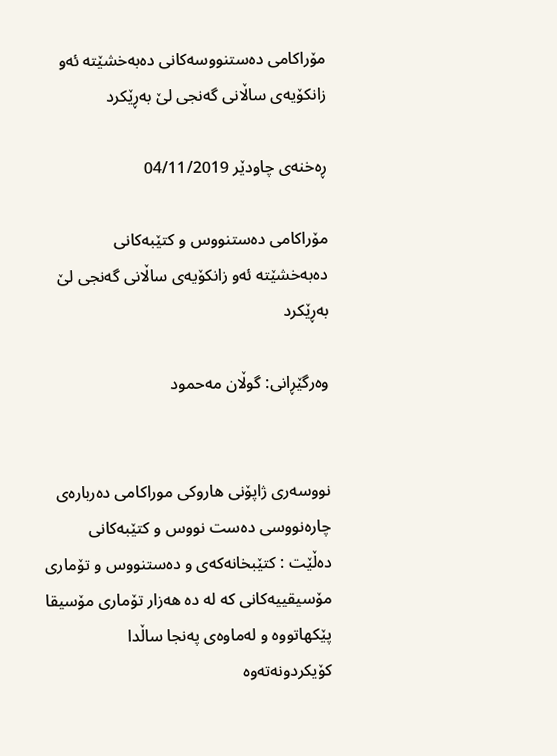مۆراكامى ده‌ستنووسه‌كانى ده‌به‌خشێته‌ ئه‌و زانكۆيه‌ى ساڵانى گه‌نجى لێ به‌ڕێكرد

ڕەخنەی چاودێر 04/11/2019

مۆراكامى ده‌ستنووس و كتێبه‌كانى ده‌به‌خشێته‌ ئه‌و زانكۆيه‌ى ساڵانى گه‌نجى لێ به‌ڕێكرد

وه‌رگێڕانى: گوڵان مه‌حمود


نووسه‌رى ژاپۆنى هاروکی موراکامی ده‌رباره‌ى چاره‌نووسى ده‌ست نووس و كتێبه‌كانى دەڵێت : کتێبخانەکەی و دەستنووس و تۆماری مۆسیقییەکانی کە لە دە هەزار تۆماری مۆسیقا پێکهاتووە و لەماوەی پەنجا ساڵدا کۆیکردونەتەوە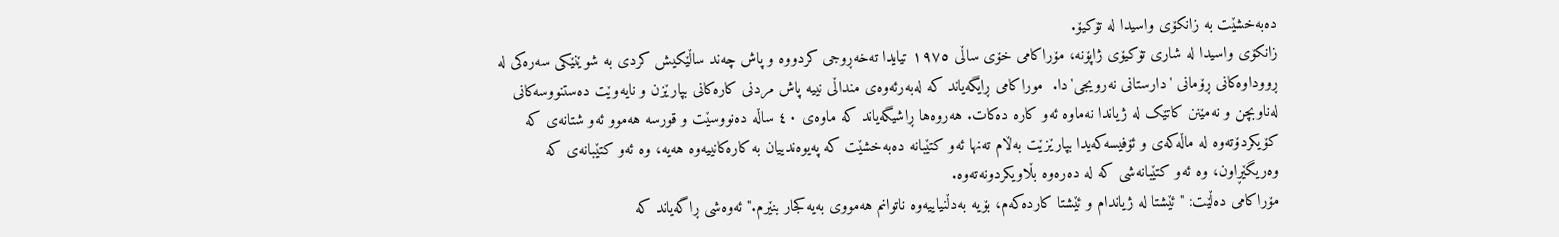دەبەخشێت بە زانکۆی واسیدا لە تۆکیۆ.
زانكۆى واسيدا له‌ شارى تۆكيۆى ژاپۆنه‌، مۆراكامى خۆی ساڵی ۱۹۷٥ تیایدا تەخەڕوجی کردووە و پاش چەند ساڵێکیش کردی بە شوێنێکی سەرەکی لە ڕووداوەکانی ڕۆمانی 'دارستانی نەرویجی'دا.  موراکامی ڕایگەیاند کە لەبەرئەوەی منداڵی نییە پاش مردنی کارەکانی بپارێزن و نایەوێت دەستنووسەکانی لەناوبچن و نەمێنن کاتێک لە ژیاندا نەماوە ئەو کارە دەکات. هەروەها ڕاشیگەیاند کە ماوەی ٤۰ ساڵە دەنووسێت و قورسە هەموو ئەو شتانەی کە کۆیکردۆتەوە لە ماڵەکەی و ئۆفیسەکەیدا بپارێزێت بەڵام تەنها ئەو کتێبانە دەبەخشێت کە پەیوەندییان بە کارەکانییەوە هەیە، وە ئەو کتێبانەی کە وەریگێڕاون، وە ئەو کتێبانەشی کە لە دەرەوە بڵاویکردونەتەوە.
مۆراكامى ده‌ڵێت: "ئێشتا لە ژیاندام و ئێشتا کاردەکەم، بۆیە بەدڵنیاییەوە ناتوانم هەمووی بەیەکجار بنێرم." ئەوەشی ڕاگەیاند کە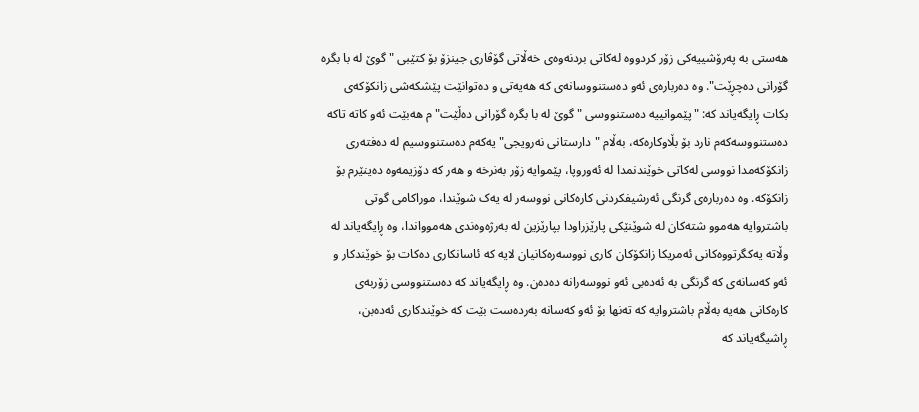هەستی بە پەرۆشییەکی زۆر کردووە لەکاتی بردنەوەی خەڵاتی گۆڤاری جینزۆ بۆ کتێبی "گوێ لە با بگرە گۆرانی ده‌چڕێت". وە دەربارەی ئەو دەستنووسانەی کە هەیەتی و دەتوانێت پێشکەشی زانکۆکەی بکات ڕایگەیاند کە: "پێموانییە دەستنووسی "گوێ لە با بگرە گۆرانی دەڵێت"م هەبێت ئەو کاتە تاکە دەستنووسەکەم نارد بۆ بڵاوکارەکە، بەڵام "دارستانی نەرویجی" یەکەم دەستنووسیم لە دەفتەری زانکۆکەمدا نووسی لەکاتی خوێندنمدا لە ئەوروپا، پێموایە زۆر بەنرخە و هەر کە دۆزیمەوە دەینێرم بۆ زانکۆکە. وە دەربارەی گرنگی ئەرشیفکردنی کارەکانی نووسەر لە یەک شوێندا، موراکامی گوتی باشتروایە هەموو شتەکان لە شوێنێکی پارێزراودا بپارێزین لە بەرژەوەندی هەموواندا، وە ڕایگەیاند لە وڵاتە یەکگرتووەکانی ئەمریکا زانکۆکان کاری نووسەرەکانیان لایە کە ئاسانکاری دەکات بۆ خوێندکار و ئەو کەسانەی کە گرنگی بە ئەدەبی ئەو نووسەرانە دەدەن. وە ڕایگەیاند کە دەستنووسی زۆربەی کارەکانی هەیە بەڵام باشتروایە کە تەنها بۆ ئەو کەسانە بەردەست بێت کە خوێندکاری ئەدەبن، ڕاشیگەیاند کە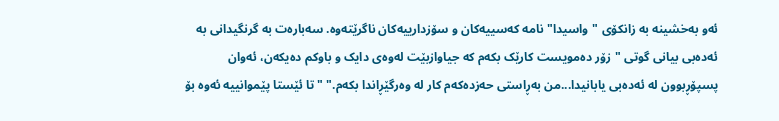ئەو بەخشینە بە زانکۆی "واسیدا" نامە کەسییەکان و سۆزدارییەکان ناگرێتەوە. سەبارەت بە گرنگیدانی بە ئەدەبی بیانی گوتی "زۆر دەمویست کارێک بکەم کە جیاوازبێت لەوەی دایک و باوکم دەیکەن، ئەوان پسپۆڕبوون لە ئەدەبی یابانیدا...من بەڕاستی حەزدەکەم کار لە وەرگێڕاندا بکەم." "تا ئێستا پێموانییە ئەوە بۆ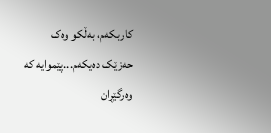کاربکەم، بەڵکو وەک حەزێک دەیکەم...پێموایە کە وەرگێڕان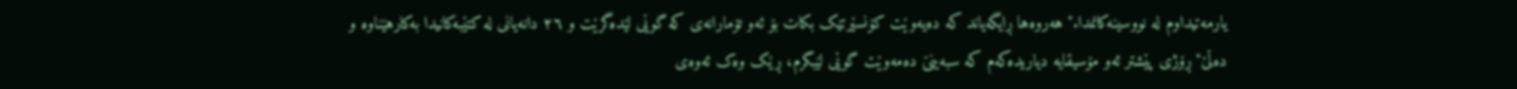یارمەتیداوم لە نووسینەکانمدا." هەروەها ڕایگەیاند کە دەیەوێت کۆنسێرتێک بکات بۆ ئەو تۆمارانەی کە گوێی لێدەگرێت و ۲٦ دانەیانی لە کتێبەکانیدا بەکارهێناوە و دەڵێ"ڕۆژی پێشتر ئەو مۆسیقایە دیاریدەکەم کە سبەینێ دەمەوێت گوێی لێبگرم، ڕێک وەک ئەوەی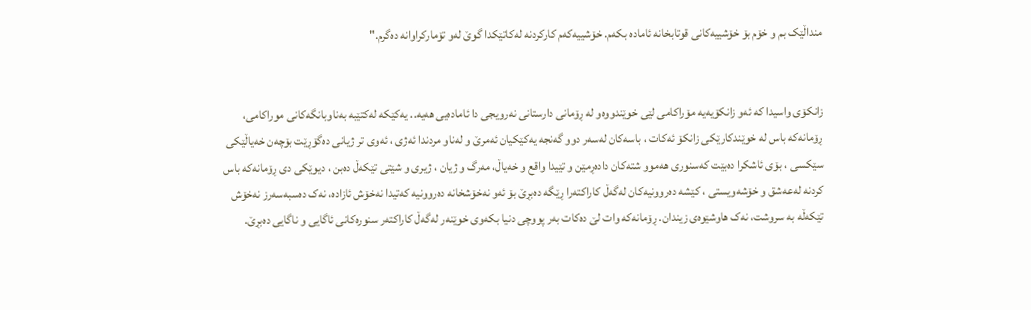منداڵێک بم و خۆم بۆ خۆشییەکانی قوتابخانە ئامادە بکەم. خۆشییەکەم کارکردنە لەکاتێکدا گوێ لەو تۆمارکراوانە دەگرم."


زانكۆى واسيدا كه‌ ئه‌و زانكۆيه‌يه‌ مۆراكامى لێى خوێندووه‌و له‌ ڕۆمانى دارستانی نەرویجی دا ئاماده‌يى هه‌يه‌.. یەکێکە لەکتێبە بەناوبانگەکانی موراکامی، ڕۆمانەکە باس لە خوێندکارێکی زانکۆ ئەکات ، باسەکان لەسەر دوو گەنجە یەکێکیان ئەمرێ و لەناو مردندا ئەژی ، ئەوی تر ژیانی دەگۆڕێت بۆچەن خەیاڵێکی سێکسی ، بۆی ئاشکرا دەبێت کەسنوری هەموو شتەکان دادەڕمێن و تێیدا واقع و خەیاڵ، مەرگ و ژیان ، ژیری و شێتی تێکەڵ دەبن ، دیوێکی دی ڕۆمانەکە باس کردنە لەعەشق و خۆشەویستی ، کێشە دەروونیەکان لەگەڵ کاراکتەرا ڕێگە دەبڕێ بۆ ئەو نەخۆشخانە دەروونیە کەتیدا نەخۆش ئازادە، نەک دەسبەسەرز نەخۆش تێکەڵە بە سروشت، نەک هاوشێوەی زیندان. ڕۆمانەکە وات لێ دەکات بەر پووچی دنیا بکەوی خوێنەر لەگەڵ کاراکتەر سنورەکانی ئاگایی و ناگایی دەبڕێ.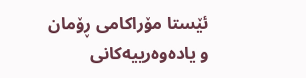ئێستا مۆراكامى ڕۆمان و ياده‌وه‌رييه‌كانى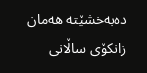ده‌به‌خشێته‌ هه‌مان زانكۆى ساڵانى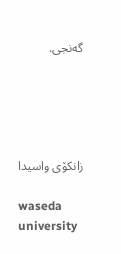گه‌نجى.





زانكۆى واسيدا

waseda university